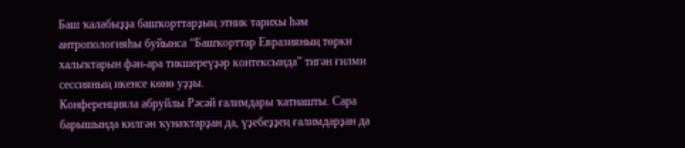Баш ҡалабыҙҙа башҡорттарҙың этник тарихы һәм антропологияһы буйынса “Башҡорттар Евразияның төрки халыҡтарын фән-ара тикшереүҙәр контексында” тигән ғилми сессияның икенсе көнө уҙҙы.
Конференцияла абруйлы Рәсәй ғалимдары ҡатнашты. Сара барышында килгән ҡунаҡтарҙан да, үҙебеҙҙең ғалимдарҙан да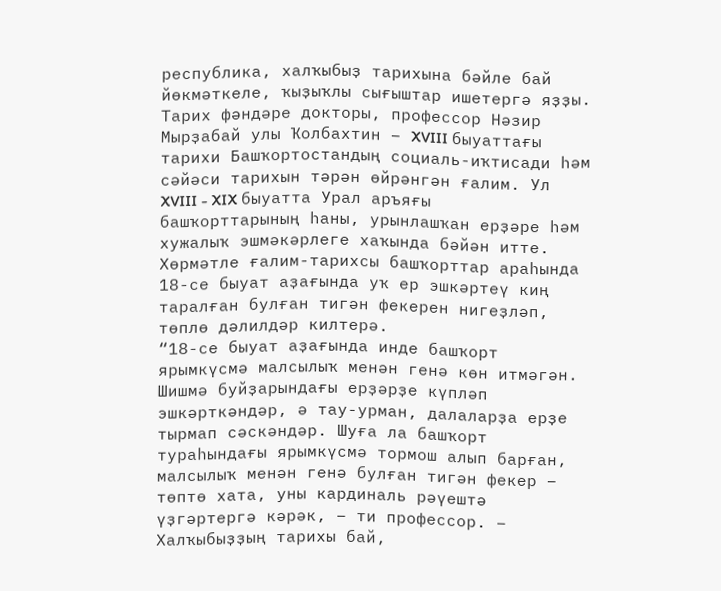республика, халҡыбыҙ тарихына бәйле бай йөкмәткеле, ҡыҙыҡлы сығыштар ишетергә яҙҙы.
Тарих фәндәре докторы, профессор Нәзир Мырҙабай улы Ҡолбахтин – XVIII быуаттағы тарихи Башҡортостандың социаль-иҡтисади һәм сәйәси тарихын тәрән өйрәнгән ғалим. Ул XVIII - XIX быуатта Урал аръяғы башҡорттарының һаны, урынлашҡан ерҙәре һәм хужалыҡ эшмәкәрлеге хаҡында бәйән итте. Хөрмәтле ғалим-тарихсы башҡорттар араһында 18-се быуат аҙағында уҡ ер эшкәртеү киң таралған булған тигән фекерен нигеҙләп, төплө дәлилдәр килтерә.
“18-се быуат аҙағында инде башҡорт ярымкүсмә малсылыҡ менән генә көн итмәгән. Шишмә буйҙарындағы ерҙәрҙе күпләп эшкәрткәндәр, ә тау-урман, далаларҙа ерҙе тырмап сәскәндәр. Шуға ла башҡорт тураһындағы ярымкүсмә тормош алып барған, малсылыҡ менән генә булған тигән фекер – төптө хата, уны кардиналь рәүештә үҙгәртергә кәрәк, – ти профессор. – Халҡыбыҙҙың тарихы бай,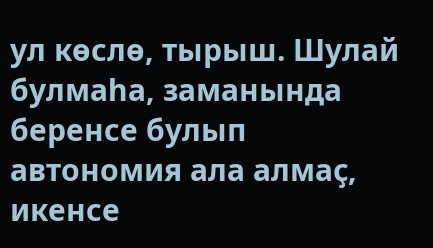ул көслө, тырыш. Шулай булмаһа, заманында беренсе булып автономия ала алмаҫ, икенсе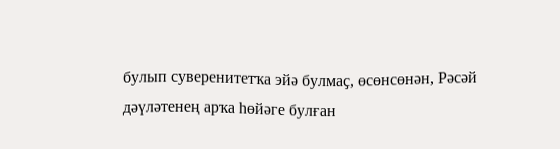булып суверенитетҡа эйә булмаҫ, өсөнсөнән, Рәсәй дәүләтенең арҡа һөйәге булған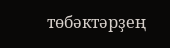төбәктәрҙең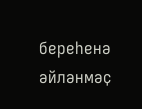береһенә әйләнмәҫ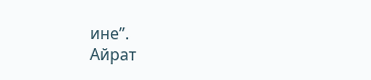ине”.
Айрат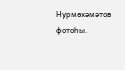Нурмөхәмәтов фотоһы.